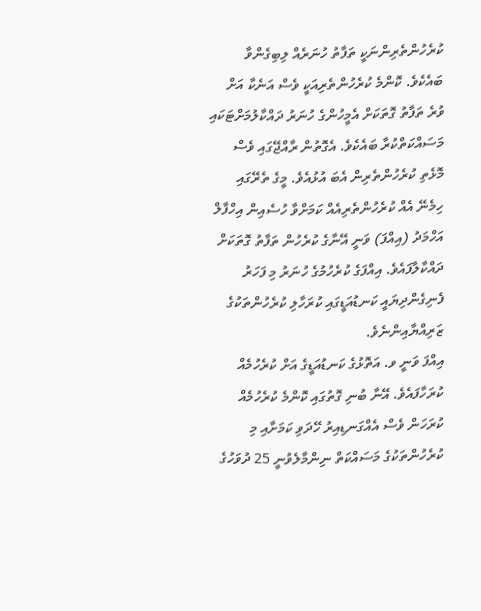ކުރެހުންތެރިންނަކީ ތަފާތު ހުނަރެއް ލިބިގެންވާ ބައެކެވެ. ކޮންމެ ކުރެހުންތެރިއަކީ ވެސް އަނެކާ އަށް ވުރެ ތަފާތު ގޮތަކަށް އެމީހުންގެ ހުނަރު ދައްކާލުމަށްޓަކައި މަސައްކަތްކުރާ ބައެކެވެ. އެގޮތުން ރާއްޖޭގައި ވެސް މޮޅެތި ކުރެހުންތެރިން އެބަ އުޅުއެވެ. މީގެ ތެރޭގައި ހިމެނޭ އެއް ކުރެހުންތެރިއެއް ކަމަށްވާ ހުސެއިން އިހްފާލް އަހްމަދު (އިއްފަ) ވަނީ އޭނާގެ ކުރެހުން ތަފާތު ގޮތަކަށް ދައްކާލާފައެވެ. އިއްފަގެ ކުރެހުމުގެ ހުނަރު މި ފަހަރު ފެނިގެންދިޔައީ ކަނޑުއަޑީގައި ކުރަހާލި ކުރެހުންތަކުގެ ޒަރިއްޔާއިންނެވެ.
އިއްފަ ވަނީ ވ. އަތޮޅުގެ ކަނޑުއަޑީގެ އަށް ކުރެހުމެއް ކުރަހާފައެވެ. އޭނާ ބުނި ގޮތުގައި ކޮންމެ ކުރެހުމެއް ކުރަހަން ވެސް އެއްގަނޑިއިރު ހޭދަވި ކަމަށާއި މި ކުރެހުންތަކުގެ މަސައްކަތް ނިންމާލެވުނީ 25 ދުވަހުގެ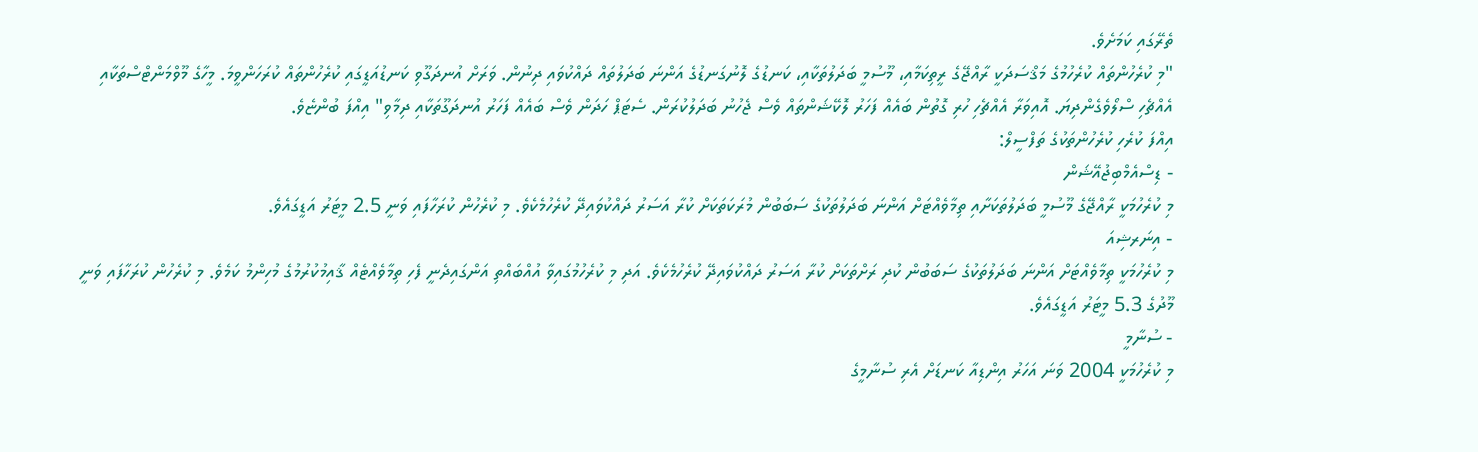ތެރޭގައި ކަމަށެވެ.
"މި ކުރެހުންތައް ކުރެހުމުގެ މަޤްސަދަކީ ރާއްޖޭގެ ރީތިކަމާއި، މޫސުމީ ބަދަލުތަކާއި، ކަނޑުގެ ލޮނުގަނޑުގެ އަންނަ ބަދަލުތައް ދައްކުވައި ދިނުން. ވަރަށް އުނދަގޫވި ކަނޑުއަޑީގައި ކުރެހުންތައް ކުރަހަންވީމަ. މީހާގެ މޫވްމަންޓްސްތަކާއި އެއްޗެހި ސްލޯވެގެންދިޔަ. އޮއިވަރާ އެއްޗެހި ހުރި ގޮތުން ބައެއް ފަހަރު ލޮކޭޝަންތައް ވެސް ޖެހުނު ބަދަލުކުރަން. ސެޓަޕް ހަދަން ވެސް ބައެއް ފަހަރު އުނދަގޫތަކާއި ދިމާވި" އިއްފަ ބުންޏެވެ.
އިއްފަ ކުރެހި ކުރެހުންތަކުގެ ތަފްސީލް:
- ޑިސްއެމްބިޖުއޭޝަން
މި ކުރެހުމަކީ ރާއްޖޭގެ މޫސުމީ ބަދަލުތަކަށާއި ތިމާވެއްޓަށް އަންނަ ބަދަލުތަކުގެ ސަބަބުން މުރަކަތަކަށް ކުރާ އަސަރު ދައްކުވައިދޭ ކުރެހުމެކެވެ. މި ކުރެހުން ކުރަހާފައި ވަނީ 2.5 މީޓަރު އަޑީގައެވެ.
- އިނަރޝިއަ
މި ކުރެހުމަކީ ތިމާވެއްޓަށް އަންނަ ބަދަލުތަކުގެ ސަބަބުން ކުދި ރަށްތަކަށް ކުރާ އަސަރު ދައްކުވައިދޭ ކުރެހުމެކެވެ. އަދި މި ކުރެހުމުގައިވާ އުއްބައްތި އަންގައިދެނީ ފެހި ތިމާވެއްޓެއް ޤާއިމުކުރުމުގެ މުހިންމު ކަމެވެ. މި ކުރެހުން ކުރަހާފައި ވަނީ މޫދުގެ 5.3 މީޓަރު އަޑީގައެވެ.
- ސުނާމީ
މި ކުރެހުމަކީ 2004 ވަނަ އަހަރު އިންޑިއާ ކަނޑަށް އެރި ސުނާމީގެ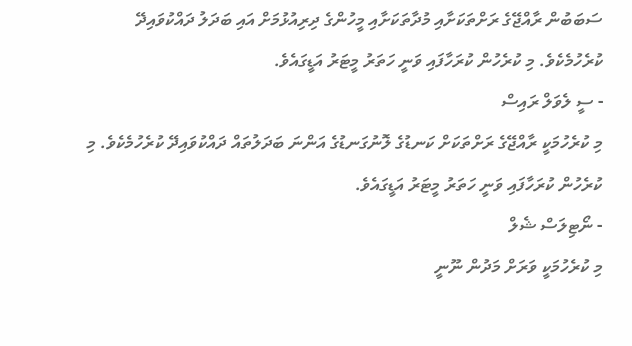ސަބަބުން ރާއްޖޭގެ ރަށްތަކަށާއި މުދާތަކަށާއި މީހުންގެ ދިރިއުޅުމަށް އައި ބަދަލު ދައްކުވައިދޭ ކުރެހުމެކެވެ. މި ކުރެހުން ކުރަހާފައި ވަނީ ހަތަރު މީޓަރު އަޑީގައެވެ.
- ސީ ލެވަލް ރައިސް
މި ކުރެހުމަކީ ރާއްޖޭގެ ރަށްތަކަށް ކަނޑުގެ ލޮނުގަނޑުގެ އަންނަ ބަދަލުތައް ދައްކުވައިދޭ ކުރެހުމެކެވެ. މި ކުރެހުން ކުރަހާފައި ވަނީ ހަތަރު މީޓަރު އަޑީގައެވެ.
- ނޯޓިލަސް ޝެލް
މި ކުރެހުމަކީ ވަރަށް މަދުން ނޫނީ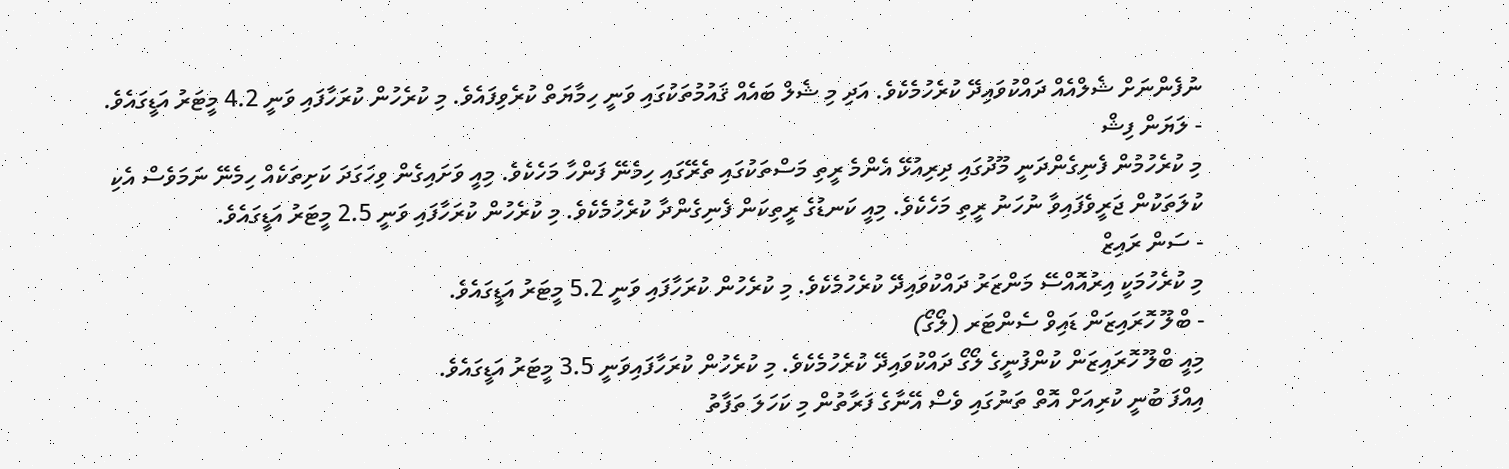ނުފެންނަށް ޝެލްއެއް ދައްކުވައިދޭ ކުރެހުމެކެވެ. އަދި މި ޝެލް ބައެއް ޤައުމުތަކުގައި ވަނީ ހިމާޔަތް ކުރެވިފައެވެ. މި ކުރެހުން ކުރަހާފައި ވަނީ 4.2 މީޓަރު އަޑީގައެވެ.
- ލަޔަން ފިޝް
މި ކުރެހުމުން ފެނިގެންދަނީ މޫދުގައި ދިރިއުޅޭ އެންމެ ރީތި މަސްތަކުގައި ތެރޭގައި ހިމެނޭ ފަންހާ މަހެކެވެ. މިއީ ވަށައިގެން ވިހަގަދަ ކަށިތަކެއް ހިމެނޭ ނަމަވެސް އެކި ކުލަތަކުން ޖަރީވެފައިވާ ނުހަނު ރީތި މަހެކެވެ. މިއީ ކަނޑުގެ ރީތިކަން ފެނިގެންދާ ކުރެހުމެކެވެ. މި ކުރެހުން ކުރަހާފައި ވަނީ 2.5 މީޓަރު އަޑީގައެވެ.
- ސަން ރައިޒް
މި ކުރެހުމަކީ އިރުއޮއްސޭ މަންޒަރު ދައްކުވައިދޭ ކުރެހުމެކެވެ. މި ކުރެހުން ކުރަހާފައި ވަނީ 5.2 މީޓަރު އަޑީގައެވެ.
- ބްލޫ ހޮރައިޒަން ޑައިވް ސެންޓަރ (ލޯގޯ)
މިއީ ބްލޫ ހޮރައިޒަން ކުންފުނީގެ ލޯގޯ ދައްކުވައިދޭ ކުރެހުމެކެވެ. މި ކުރެހުން ކުރަހާފައިވަނީ 3.5 މީޓަރު އަޑީގައެވެ.
އިއްފަ ބުނީ ކުރިއަށް އޮތް ތަނުގައި ވެސް އޭނާގެ ފަރާތުން މި ކަހަލަ ތަފާތު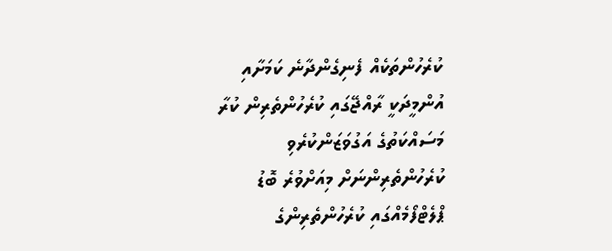ކުރެހުންތަކެއް ފެނިގެންދާނެ ކަމަށާއި އުންމީދަކީ ރާއްޖޭގައި ކުރެހުންތެރިން ކުރާ މަސައްކަތުގެ އަގުވަޒަންކުރެވި ކުރެހުންތެރިންނަށް މިއަށްވުރެ ބޮޑު ޕްލެޓްފޯމެއްގައި ކުރެހުންތެރިންގެ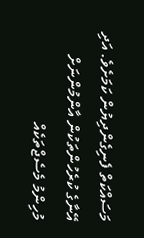މަސައްކަތް ފެނިގެންދިޔުން ކަމަށެވެ. އަދި އޭނާގެ ކުރެހުންތަކުން އާންމުންނަށް މުހިންމު މެސެޖްތަކެއް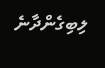ލިބިގެންދާނެ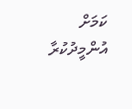ކަމަށް އުންމީދުކުރާ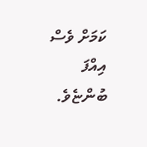ކަމަށް ވެސް އިއްފަ ބުންޏެވެ.